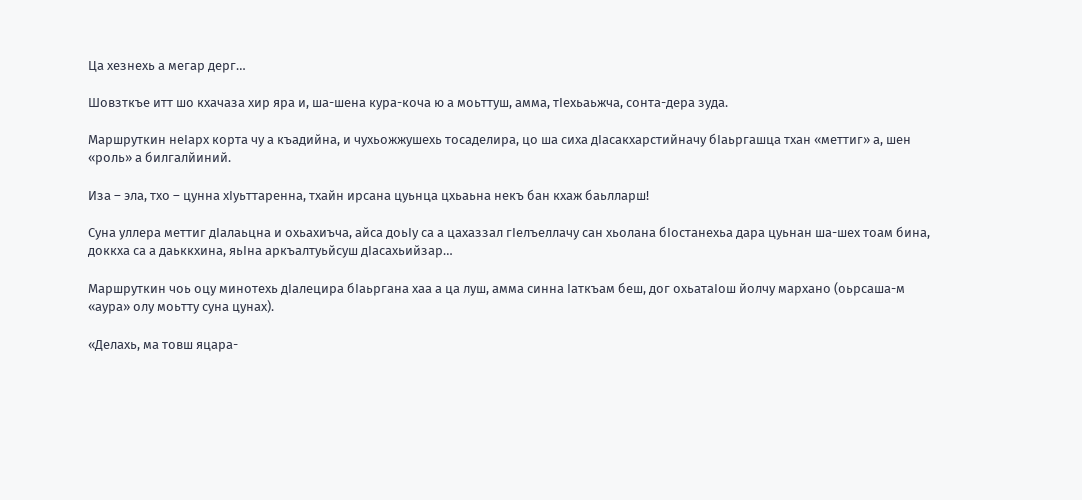Ца хезнехь а мегар дерг…

Шовзткъе итт шо кхачаза хир яра и, ша-шена кура-коча ю а моьттуш, амма, тIехьаьжча, сонта-дера зуда.

Маршруткин неIарх корта чу а къадийна, и чухьожжушехь тосаделира, цо ша сиха дIасакхарстийначу бIаьргашца тхан «меттиг» а, шен «роль» а билгалйиний.

Иза – эла, тхо – цунна хIуьттаренна, тхайн ирсана цуьнца цхьаьна некъ бан кхаж баьлларш!

Суна уллера меттиг дIалаьцна и охьахиъча, айса доьIу са а цахаззал гIелъеллачу сан хьолана бIостанехьа дара цуьнан ша-шех тоам бина, доккха са а даьккхина, яьIна аркъалтуьйсуш дIасахьийзар…

Маршруткин чоь оцу минотехь дIалецира бIаьргана хаа а ца луш, амма синна Iаткъам беш, дог охьатаIош йолчу мархано (оьрсаша-м «аура» олу моьтту суна цунах).

«Делахь, ма товш яцара-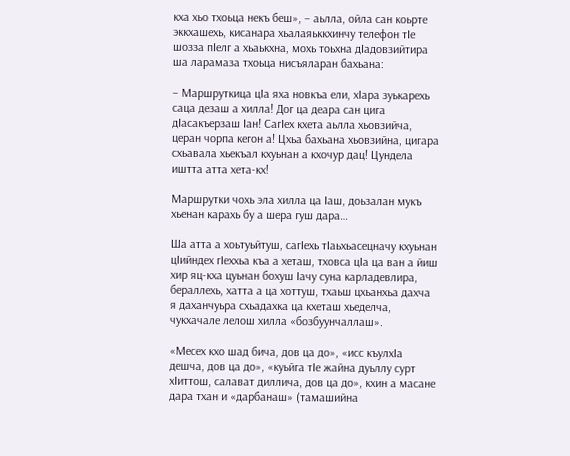кха хьо тхоьца некъ беш», – аьлла, ойла сан коьрте эккхашехь, кисанара хьалаяьккхинчу телефон тIе шозза пIелг а хьаькхна, мохь тоьхна дIадовзийтира ша ларамаза тхоьца нисъяларан бахьана:

– Маршруткица цIа яха новкъа ели, хIара зуькарехь саца дезаш а хилла! Дог ца деара сан цига дIасакъерзаш Iан! СагIех кхета аьлла хьовзийча, церан чорпа кегон а! Цхьа бахьана хьовзийна, цигара схьавала хьекъал кхуьнан а кхочур дац! Цундела иштта атта хета-кх!

Маршрутки чохь эла хилла ца Iаш, доьзалан мукъ хьенан карахь бу а шера гуш дара…

Ша атта а хоьтуьйтуш, сагIехь тIаьхьасецначу кхуьнан цIийндех гIеххьа къа а хеташ, тховса цIа ца ван а йиш хир яц-кха цуьнан бохуш Iачу суна карладевлира, бераллехь, хатта а ца хоттуш, тхаьш цхьанхьа дахча я даханчуьра схьадахка ца кхеташ хьеделча, чукхачале лелош хилла «бозбуунчаллаш».

«Месех кхо шад бича, дов ца до», «исс къулхIа дешча, дов ца до», «куьйга тIе жайна дуьллу сурт хIиттош, салават диллича, дов ца до», кхин а масане дара тхан и «дарбанаш» (тамашийна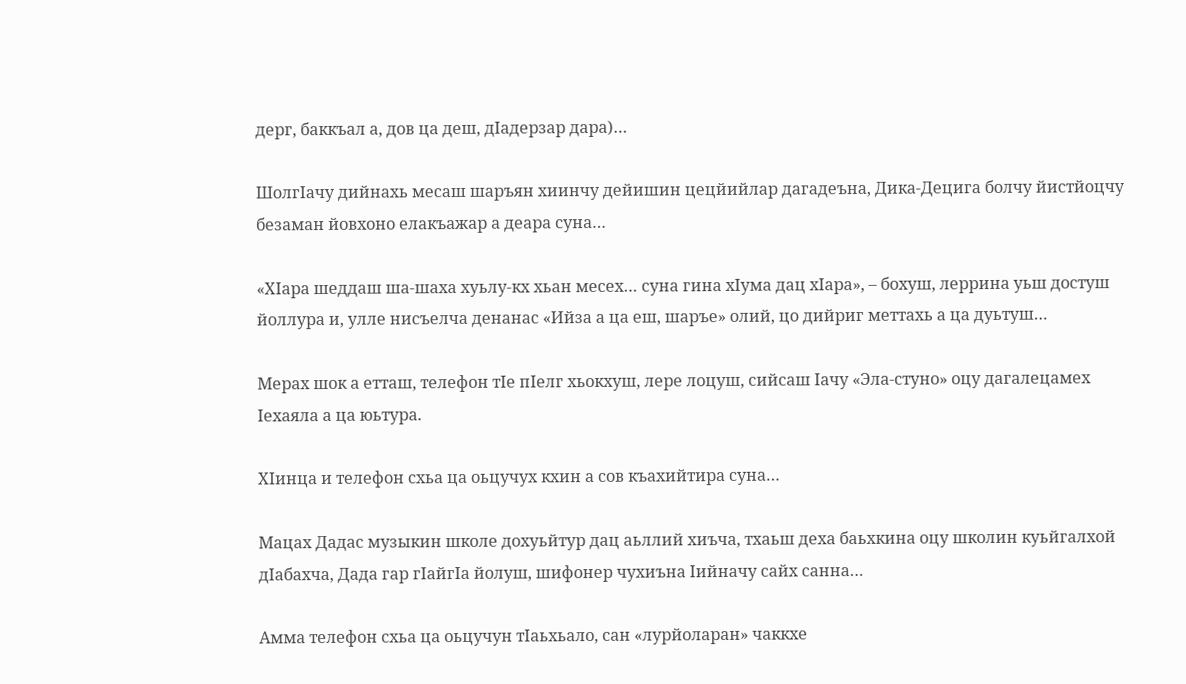дерг, баккъал а, дов ца деш, дIадерзар дара)…

ШолгIачу дийнахь месаш шаръян хиинчу дейишин цецйийлар дагадеъна, Дика-Децига болчу йистйоцчу безаман йовхоно елакъажар а деара суна…

«ХIара шеддаш ша-шаха хуьлу-кх хьан месех… суна гина хIума дац хIара», – бохуш, леррина уьш достуш йоллура и, улле нисъелча денанас «Ийза а ца еш, шаръе» олий, цо дийриг меттахь а ца дуьтуш…

Мерах шок а етташ, телефон тIе пIелг хьокхуш, лере лоцуш, сийсаш Iачу «Эла-стуно» оцу дагалецамех Iехаяла а ца юьтура.

ХIинца и телефон схьа ца оьцучух кхин а сов къахийтира суна…

Мацах Дадас музыкин школе дохуьйтур дац аьллий хиъча, тхаьш деха баьхкина оцу школин куьйгалхой дIабахча, Дада гар гIайгIа йолуш, шифонер чухиъна Iийначу сайх санна…

Амма телефон схьа ца оьцучун тIаьхьало, сан «лурйоларан» чаккхе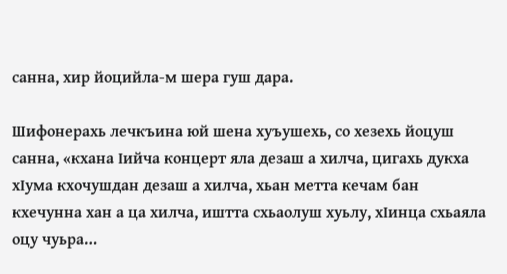санна, хир йоцийла-м шера гуш дара.

Шифонерахь лечкъина юй шена хуъушехь, со хезехь йоцуш санна, «кхана Iийча концерт яла дезаш а хилча, цигахь дукха хIума кхочушдан дезаш а хилча, хьан метта кечам бан кхечунна хан а ца хилча, иштта схьаолуш хуьлу, хIинца схьаяла оцу чуьра…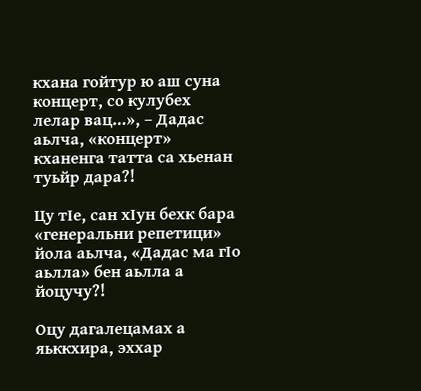кхана гойтур ю аш суна концерт, со кулубех лелар вац…», – Дадас аьлча, «концерт» кханенга татта са хьенан туьйр дара?!

Цу тIе, сан хIун бехк бара «генеральни репетици» йола аьлча, «Дадас ма гIо аьлла» бен аьлла а йоцучу?!

Оцу дагалецамах а яьккхира, эххар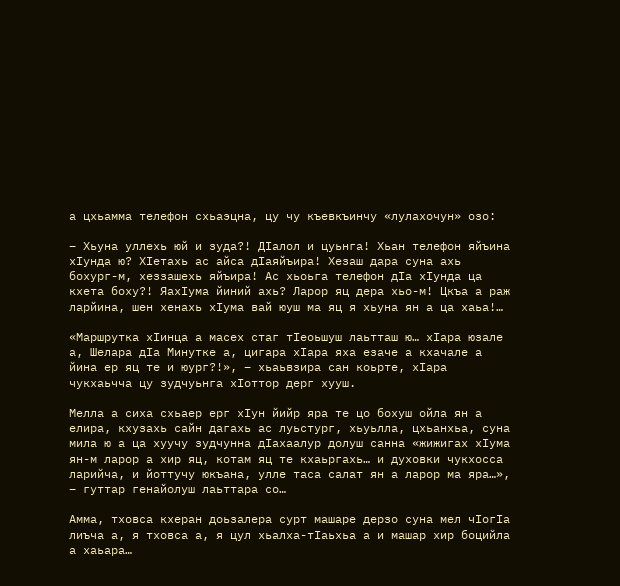а цхьамма телефон схьаэцна, цу чу къевкъинчу «лулахочун» озо:

– Хьуна уллехь юй и зуда?! ДIалол и цуьнга! Хьан телефон яйъина хIунда ю? ХIетахь ас айса дIаяйъира! Хезаш дара суна ахь бохург-м, хеззашехь яйъира! Ас хьоьга телефон дIа хIунда ца кхета боху?! ЯахIума йиний ахь? Ларор яц дера хьо-м! Цкъа а раж ларйина, шен хенахь хIума вай юуш ма яц я хьуна ян а ца хаьа!…

«Маршрутка хIинца а масех стаг тIеоьшуш лаьтташ ю… хIара юзале а, Шелара дIа Минутке а, цигара хIара яха езаче а кхачале а йина ер яц те и юург?!», – хьаьвзира сан коьрте, хIара чукхаьчча цу зудчуьнга хIоттор дерг хууш.

Мелла а сиха схьаер ерг хIун йийр яра те цо бохуш ойла ян а елира, кхузахь сайн дагахь ас луьстург, хьуьлла, цхьанхьа, суна мила ю а ца хуучу зудчунна дIахаалур долуш санна «жижигах хIума ян-м ларор а хир яц, котам яц те кхаьргахь… и духовки чукхосса ларийча, и йоттучу юкъана, улле таса салат ян а ларор ма яра…», – гуттар генайолуш лаьттара со…

Амма, тховса кхеран доьзалера сурт машаре дерзо суна мел чIогIа лиъча а, я тховса а, я цул хьалха-тIаьхьа а и машар хир боцийла а хаьара…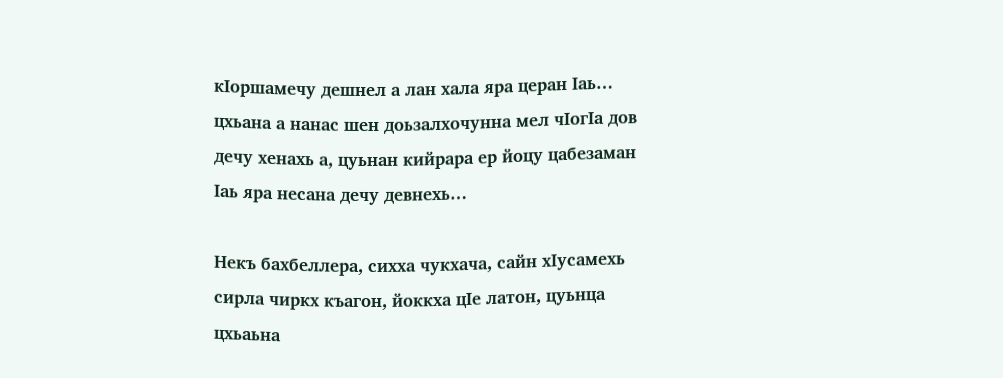кIоршамечу дешнел а лан хала яра церан Iаь… цхьана а нанас шен доьзалхочунна мел чIогIа дов дечу хенахь а, цуьнан кийрара ер йоцу цабезаман Iаь яра несана дечу девнехь…

Некъ бахбеллера, сихха чукхача, сайн хIусамехь сирла чиркх къагон, йоккха цIе латон, цуьнца цхьаьна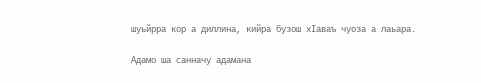шуьйрра кор а диллина, кийра бузош хIаваъ чуоза а лаьара.

Адамо ша санначу адамана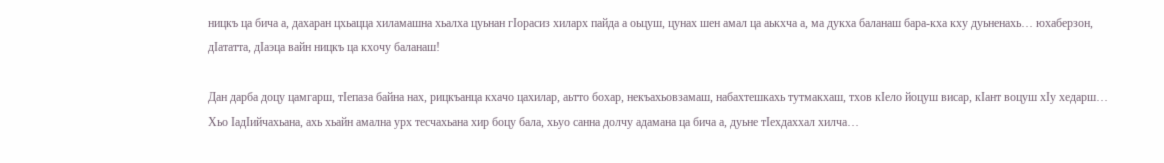ницкъ ца бича а, дахаран цхьацца хиламашна хьалха цуьнан гIорасиз хиларх пайда а оьцуш, цунах шен амал ца аькхча а, ма дукха баланаш бара-кха кху дуьненахь… юхаберзон, дIататта, дIаэца вайн ницкъ ца кхочу баланаш!

Дан дарба доцу цамгарш, тIепаза байна нах, рицкъанца кхачо цахилар, аьтто бохар, некъахьовзамаш, набахтешкахь тутмакхаш, тхов кIело йоцуш висар, кIант воцуш хIу хедарш… Хьо IадIийчахьана, ахь хьайн амална урх тесчахьана хир боцу бала, хьуо санна долчу адамана ца бича а, дуьне тIехдаххал хилча…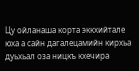Цу ойланаша корта эккхийтале юха а сайн дагалецамийн кирхьа дуьхьал оза ницкъ кхечира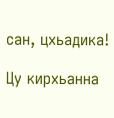сан, цхьадика!

Цу кирхьанна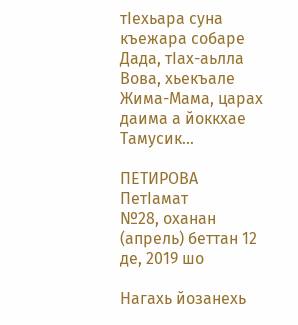тIехьара суна къежара собаре Дада, тIах-аьлла Вова, хьекъале Жима-Мама, царах даима а йоккхае Тамусик…

ПЕТИРОВА ПетIамат
№28, оханан (апрель) беттан 12 де, 2019 шо

Нагахь йозанехь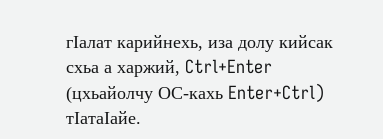гIалат карийнехь, иза долу кийсак схьа а харжий, Ctrl+Enter (цхьайолчу ОС-кахь Enter+Ctrl) тIатаIайе.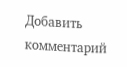Добавить комментарий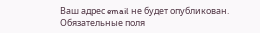Ваш адрес email не будет опубликован. Обязательные поля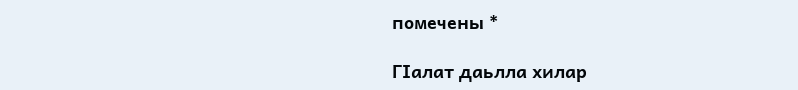помечены *

ГIалат даьлла хилар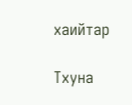хаийтар

Тхуна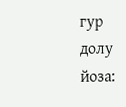гур долу йоза: